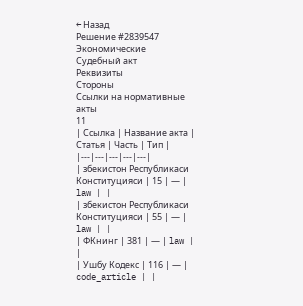← Назад
Решение #2839547 Экономические
Судебный акт
Реквизиты
Стороны
Ссылки на нормативные акты
11
| Ссылка | Название акта | Статья | Часть | Тип |
|---|---|---|---|---|
| збекистон Республикаси Конституцияси | 15 | — | law | |
| збекистон Республикаси Конституцияси | 55 | — | law | |
| ФКнинг | 381 | — | law | |
| Ушбу Кодекс | 116 | — | code_article | |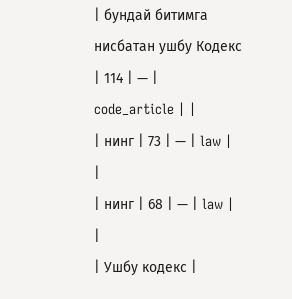| бундай битимга нисбатан ушбу Кодекс | 114 | — | code_article | |
| нинг | 73 | — | law | |
| нинг | 68 | — | law | |
| Ушбу кодекс |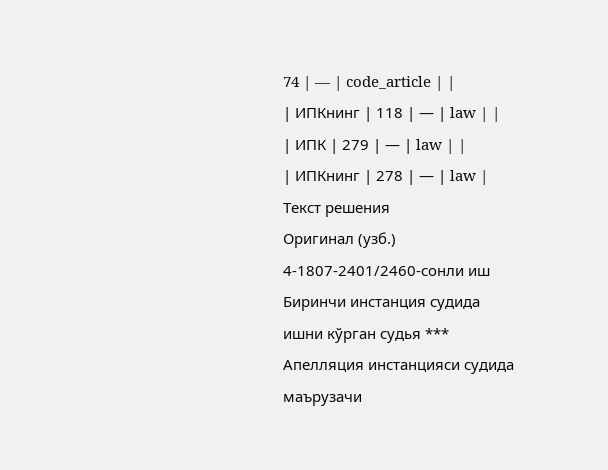74 | — | code_article | |
| ИПКнинг | 118 | — | law | |
| ИПК | 279 | — | law | |
| ИПКнинг | 278 | — | law |
Текст решения
Оригинал (узб.)
4-1807-2401/2460-сонли иш
Биринчи инстанция судида
ишни кўрган судья ***
Апелляция инстанцияси судида
маърузачи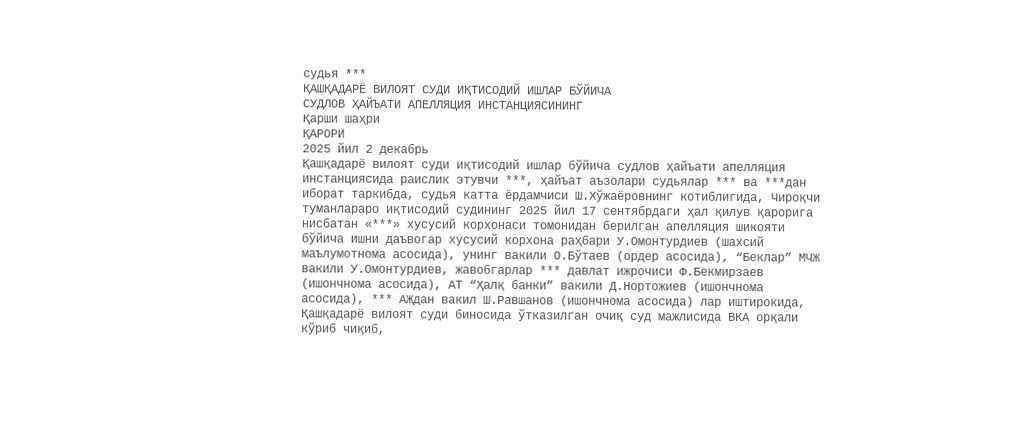судья ***
ҚАШҚАДАРЁ ВИЛОЯТ СУДИ ИҚТИСОДИЙ ИШЛАР БЎЙИЧА
СУДЛОВ ҲАЙЪАТИ АПЕЛЛЯЦИЯ ИНСТАНЦИЯСИНИНГ
Қарши шаҳри
ҚАРОРИ
2025 йил 2 декабрь
Қашқадарё вилоят суди иқтисодий ишлар бўйича судлов ҳайъати апелляция
инстанциясида раислик этувчи ***, ҳайъат аъзолари судьялар *** ва ***дан
иборат таркибда, судья катта ёрдамчиси Ш.Хўжаёровнинг котиблигида, Чироқчи
туманлараро иқтисодий судининг 2025 йил 17 сентябрдаги ҳал қилув қарорига
нисбатан «***» хусусий корхонаси томонидан берилган апелляция шикояти
бўйича ишни даъвогар хусусий корхона раҳбари У.Омонтурдиев (шахсий
маълумотнома асосида), унинг вакили О.Бўтаев (ордер асосида), “Беклар” МЧЖ
вакили У.Омонтурдиев, жавобгарлар *** давлат ижрочиси Ф.Бекмирзаев
(ишончнома асосида), АТ “Ҳалқ банки” вакили Д.Нортожиев (ишончнома
асосида), *** АЖдан вакил Ш.Равшанов (ишончнома асосида) лар иштирокида,
Қашқадарё вилоят суди биносида ўтказилган очиқ суд мажлисида ВКА орқали
кўриб чиқиб,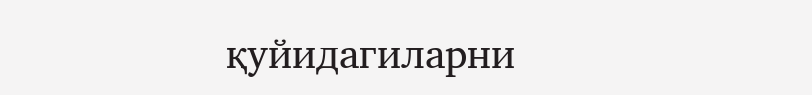қуйидагиларни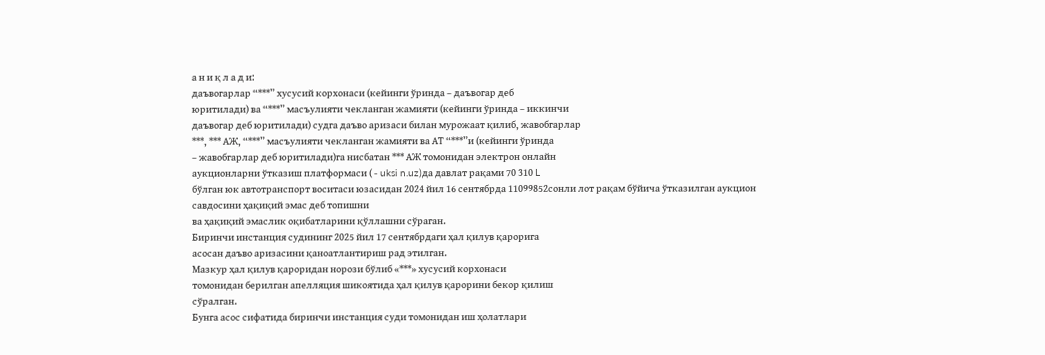а н и қ л а д и:
даъвогарлар “***” хусусий корхонаси (кейинги ўринда – даъвогар деб
юритилади) ва “***” масъулияти чекланган жамияти (кейинги ўринда – иккинчи
даъвогар деб юритилади) судга даъво аризаси билан мурожаат қилиб, жавобгарлар
***, *** АЖ, “***” масъулияти чекланган жамияти ва АТ “***”и (кейинги ўринда
– жавобгарлар деб юритилади)га нисбатан *** АЖ томонидан электрон онлайн
аукционларни ўтказиш платформаси ( - uksi n.uz)да давлат рақами 70 310 L
бўлган юк автотранспорт воситаси юзасидан 2024 йил 16 сентябрда 11099852сонли лот рақам бўйича ўтказилган аукцион савдосини ҳақиқий эмас деб топишни
ва ҳақиқий эмаслик оқибатларини қўллашни сўраган.
Биринчи инстанция судининг 2025 йил 17 сентябрдаги ҳал қилув қарорига
асосан даъво аризасини қаноатлантириш рад этилган.
Мазкур ҳал қилув қароридан норози бўлиб «***» хусусий корхонаси
томонидан берилган апелляция шикоятида ҳал қилув қарорини бекор қилиш
сўралган.
Бунга асос сифатида биринчи инстанция суди томонидан иш ҳолатлари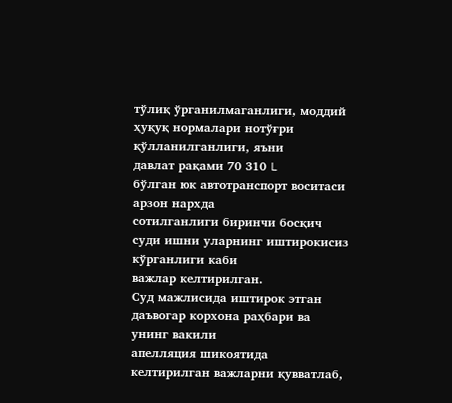тўлиқ ўрганилмаганлиги, моддий ҳуқуқ нормалари нотўғри қўлланилганлиги, яъни
давлат рақами 70 310 L
бўлган юк автотранспорт воситаси арзон нархда
сотилганлиги биринчи босқич суди ишни уларнинг иштирокисиз кўрганлиги каби
важлар келтирилган.
Суд мажлисида иштирок этган даъвогар корхона раҳбари ва унинг вакили
апелляция шикоятида келтирилган важларни қувватлаб,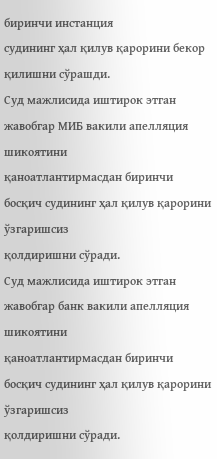биринчи инстанция
судининг ҳал қилув қарорини бекор қилишни сўрашди.
Суд мажлисида иштирок этган жавобгар МИБ вакили апелляция шикоятини
қаноатлантирмасдан биринчи босқич судининг ҳал қилув қарорини ўзгаришсиз
қолдиришни сўради.
Суд мажлисида иштирок этган жавобгар банк вакили апелляция шикоятини
қаноатлантирмасдан биринчи босқич судининг ҳал қилув қарорини ўзгаришсиз
қолдиришни сўради.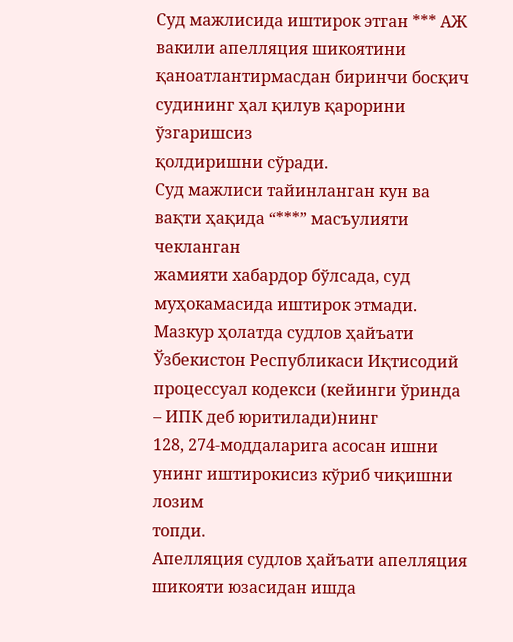Суд мажлисида иштирок этган *** АЖ вакили апелляция шикоятини
қаноатлантирмасдан биринчи босқич судининг ҳал қилув қарорини ўзгаришсиз
қолдиришни сўради.
Суд мажлиси тайинланган кун ва вақти ҳақида “***” масъулияти чекланган
жамияти хабардор бўлсада, суд муҳокамасида иштирок этмади.
Мазкур ҳолатда судлов ҳайъати Ўзбекистон Республикаси Иқтисодий
процессуал кодекси (кейинги ўринда – ИПК деб юритилади)нинг
128, 274-моддаларига асосан ишни унинг иштирокисиз кўриб чиқишни лозим
топди.
Апелляция судлов ҳайъати апелляция шикояти юзасидан ишда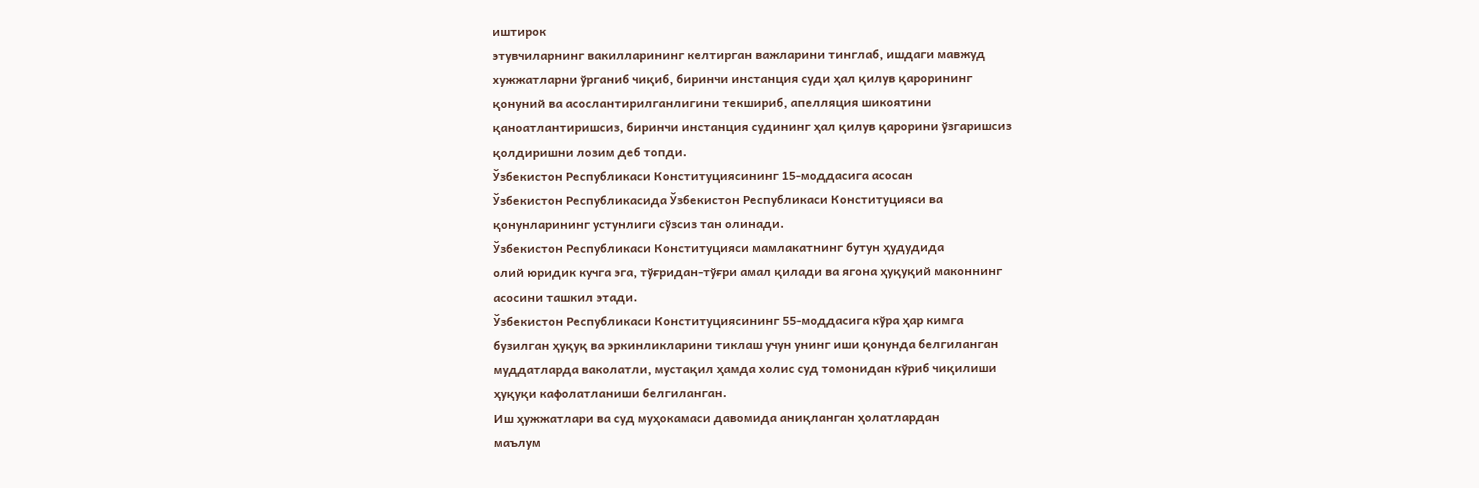иштирок
этувчиларнинг вакилларининг келтирган важларини тинглаб, ишдаги мавжуд
хужжатларни ўрганиб чиқиб, биринчи инстанция суди ҳал қилув қарорининг
қонуний ва асослантирилганлигини текшириб, апелляция шикоятини
қаноатлантиришсиз, биринчи инстанция судининг ҳал қилув қарорини ўзгаришсиз
қолдиришни лозим деб топди.
Ўзбекистон Республикаси Конституциясининг 15-моддасига асосан
Ўзбекистон Республикасида Ўзбекистон Республикаси Конституцияси ва
қонунларининг устунлиги сўзсиз тан олинади.
Ўзбекистон Республикаси Конституцияси мамлакатнинг бутун ҳудудида
олий юридик кучга эга, тўғридан-тўғри амал қилади ва ягона ҳуқуқий маконнинг
асосини ташкил этади.
Ўзбекистон Республикаси Конституциясининг 55-моддасига кўра ҳар кимга
бузилган ҳуқуқ ва эркинликларини тиклаш учун унинг иши қонунда белгиланган
муддатларда ваколатли, мустақил ҳамда холис суд томонидан кўриб чиқилиши
ҳуқуқи кафолатланиши белгиланган.
Иш ҳужжатлари ва суд муҳокамаси давомида аниқланган ҳолатлардан
маълум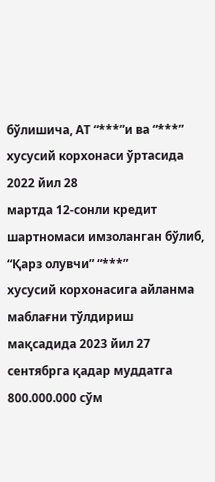бўлишича, АТ “***”и ва “***” хусусий корхонаси ўртасида 2022 йил 28
мартда 12-сонли кредит шартномаси имзоланган бўлиб, “Қарз олувчи” “***”
хусусий корхонасига айланма маблағни тўлдириш мақсадида 2023 йил 27
сентябрга қадар муддатга 800.000.000 сўм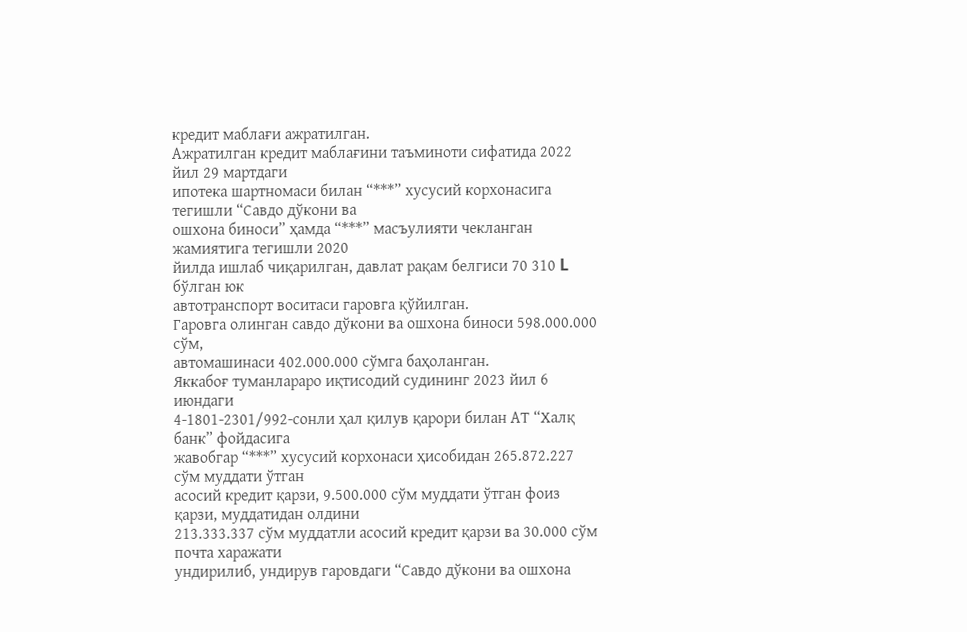кредит маблағи ажратилган.
Ажратилган кредит маблағини таъминоти сифатида 2022 йил 29 мартдаги
ипотека шартномаси билан “***” хусусий корхонасига тегишли “Савдо дўкони ва
ошхона биноси” ҳамда “***” масъулияти чекланган жамиятига тегишли 2020
йилда ишлаб чиқарилган, давлат рақам белгиси 70 310 L
бўлган юк
автотранспорт воситаси гаровга қўйилган.
Гаровга олинган савдо дўкони ва ошхона биноси 598.000.000 сўм,
автомашинаси 402.000.000 сўмга баҳоланган.
Яккабоғ туманлараро иқтисодий судининг 2023 йил 6 июндаги
4-1801-2301/992-сонли ҳал қилув қарори билан АТ “Халқ банк” фойдасига
жавобгар “***” хусусий корхонаси ҳисобидан 265.872.227 сўм муддати ўтган
асосий кредит қарзи, 9.500.000 сўм муддати ўтган фоиз қарзи, муддатидан олдини
213.333.337 сўм муддатли асосий кредит қарзи ва 30.000 сўм почта харажати
ундирилиб, ундирув гаровдаги “Савдо дўкони ва ошхона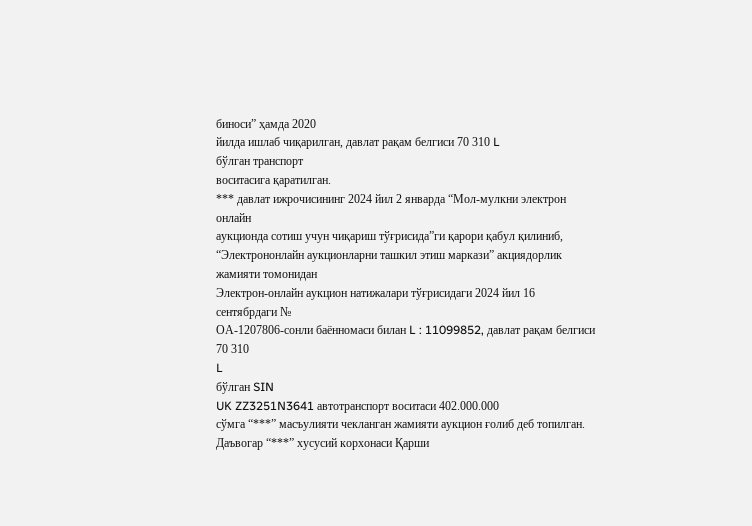биноси” ҳамда 2020
йилда ишлаб чиқарилган, давлат рақам белгиси 70 310 L
бўлган транспорт
воситасига қаратилган.
*** давлат ижрочисининг 2024 йил 2 январда “Мол-мулкни электрон онлайн
аукционда сотиш учун чиқариш тўғрисида”ги қарори қабул қилиниб, “Электрононлайн аукционларни ташкил этиш маркази” акциядорлик жамияти томонидан
Электрон-онлайн аукцион натижалари тўғрисидаги 2024 йил 16 сентябрдаги №
ОА-1207806-сонли баённомаси билан L : 11099852, давлат рақам белгиси 70 310
L
бўлган SIN
UK ZZ3251N3641 автотранспорт воситаси 402.000.000
сўмга “***” масъулияти чекланган жамияти аукцион ғолиб деб топилган.
Даъвогар “***” хусусий корхонаси Қарши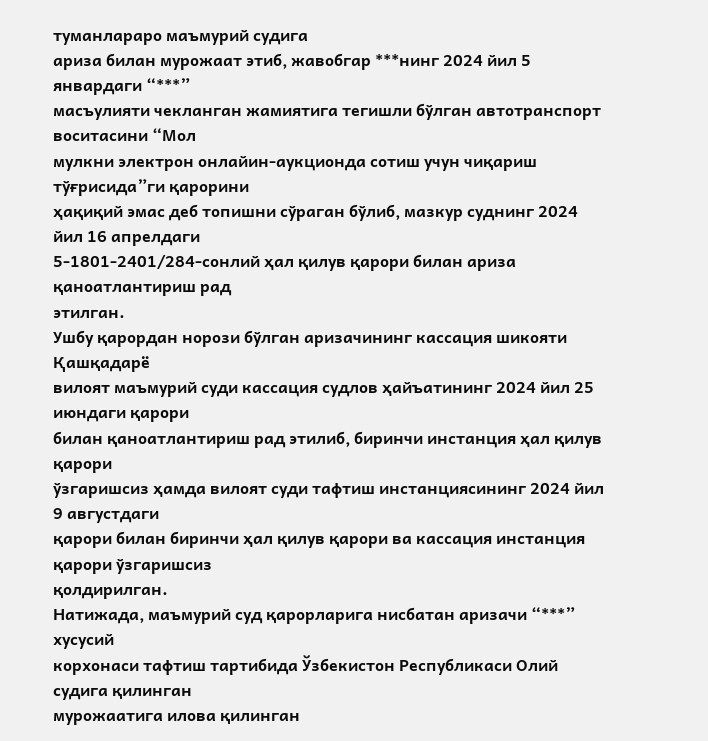туманлараро маъмурий судига
ариза билан мурожаат этиб, жавобгар ***нинг 2024 йил 5 январдаги “***”
масъулияти чекланган жамиятига тегишли бўлган автотранспорт воситасини “Мол
мулкни электрон онлайин-аукционда сотиш учун чиқариш тўғрисида”ги қарорини
ҳақиқий эмас деб топишни сўраган бўлиб, мазкур суднинг 2024 йил 16 апрелдаги
5-1801-2401/284-сонлий ҳал қилув қарори билан ариза қаноатлантириш рад
этилган.
Ушбу қарордан норози бўлган аризачининг кассация шикояти Қашқадарё
вилоят маъмурий суди кассация судлов ҳайъатининг 2024 йил 25 июндаги қарори
билан қаноатлантириш рад этилиб, биринчи инстанция ҳал қилув қарори
ўзгаришсиз ҳамда вилоят суди тафтиш инстанциясининг 2024 йил 9 августдаги
қарори билан биринчи ҳал қилув қарори ва кассация инстанция қарори ўзгаришсиз
қолдирилган.
Натижада, маъмурий суд қарорларига нисбатан аризачи “***” хусусий
корхонаси тафтиш тартибида Ўзбекистон Республикаси Олий судига қилинган
мурожаатига илова қилинган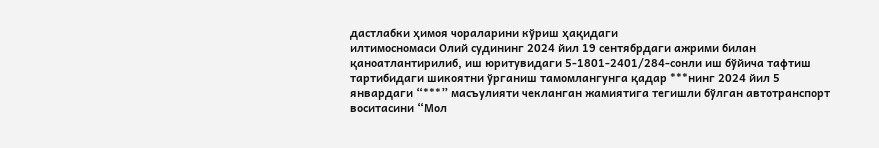дастлабки ҳимоя чораларини кўриш ҳақидаги
илтимосномаси Олий судининг 2024 йил 19 сентябрдаги ажрими билан
қаноатлантирилиб, иш юритувидаги 5-1801-2401/284-сонли иш бўйича тафтиш
тартибидаги шикоятни ўрганиш тамомлангунга қадар ***нинг 2024 йил 5
январдаги “***” масъулияти чекланган жамиятига тегишли бўлган автотранспорт
воситасини “Мол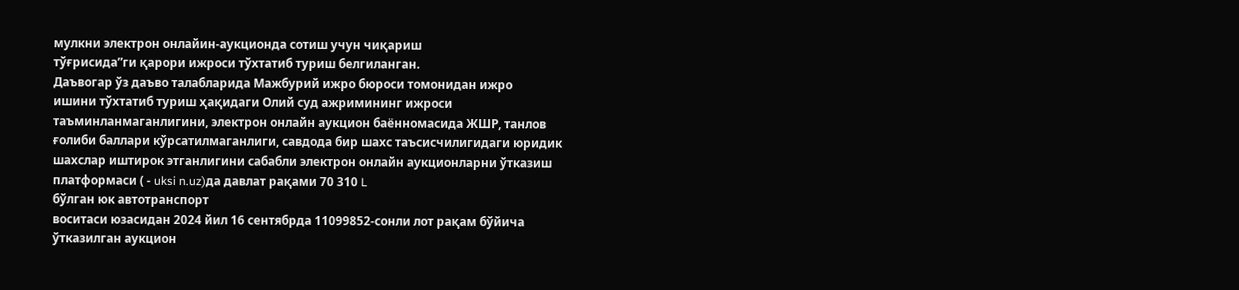мулкни электрон онлайин-аукционда сотиш учун чиқариш
тўғрисида”ги қарори ижроси тўхтатиб туриш белгиланган.
Даъвогар ўз даъво талабларида Мажбурий ижро бюроси томонидан ижро
ишини тўхтатиб туриш ҳақидаги Олий суд ажримининг ижроси
таъминланмаганлигини, электрон онлайн аукцион баённомасида ЖШР, танлов
ғолиби баллари кўрсатилмаганлиги, савдода бир шахс таъсисчилигидаги юридик
шахслар иштирок этганлигини сабабли электрон онлайн аукционларни ўтказиш
платформаси ( - uksi n.uz)да давлат рақами 70 310 L
бўлган юк автотранспорт
воситаси юзасидан 2024 йил 16 сентябрда 11099852-сонли лот рақам бўйича
ўтказилган аукцион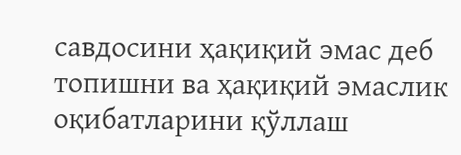савдосини ҳақиқий эмас деб топишни ва ҳақиқий эмаслик
оқибатларини қўллаш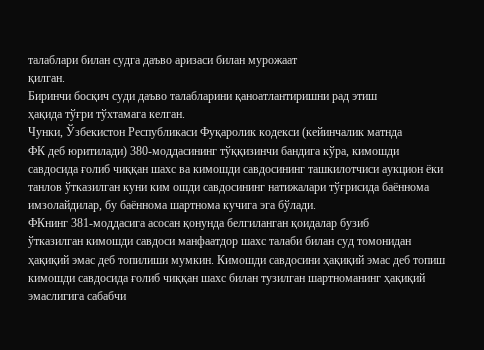талаблари билан судга даъво аризаси билан мурожаат
қилган.
Биринчи босқич суди даъво талабларини қаноатлантиришни рад этиш
ҳақида тўғри тўхтамага келган.
Чунки, Ўзбекистон Республикаси Фуқаролик кодекси (кейинчалик матнда
ФК деб юритилади) 380-моддасининг тўққизинчи бандига кўра, кимошди
савдосида ғолиб чиққан шахс ва кимошди савдосининг ташкилотчиси аукцион ёки
танлов ўтказилган куни ким ошди савдосининг натижалари тўғрисида баённома
имзолайдилар, бу баённома шартнома кучига эга бўлади.
ФКнинг 381-моддасига асосан қонунда белгиланган қоидалар бузиб
ўтказилган кимошди савдоси манфаатдор шахс талаби билан суд томонидан
ҳақиқий эмас деб топилиши мумкин. Кимошди савдосини ҳақиқий эмас деб топиш
кимошди савдосида ғолиб чиққан шахс билан тузилган шартноманинг ҳақиқий
эмаслигига сабабчи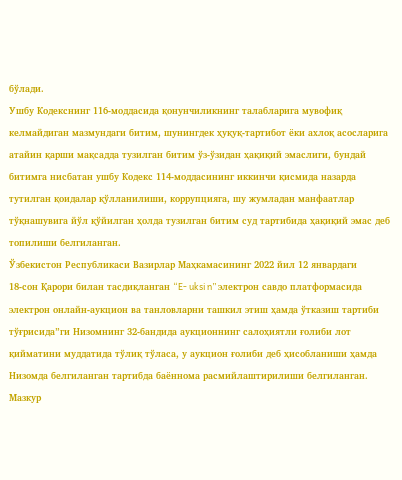бўлади.
Ушбу Кодекснинг 116-моддасида қонунчиликнинг талабларига мувофиқ
келмайдиган мазмундаги битим, шунингдек ҳуқуқ-тартибот ёки ахлоқ асосларига
атайин қарши мақсадда тузилган битим ўз-ўзидан ҳақиқий эмаслиги, бундай
битимга нисбатан ушбу Кодекс 114-моддасининг иккинчи қисмида назарда
тутилган қоидалар қўлланилиши, коррупцияга, шу жумладан манфаатлар
тўқнашувига йўл қўйилган ҳолда тузилган битим суд тартибида ҳақиқий эмас деб
топилиши белгиланган.
Ўзбекистон Республикаси Вазирлар Маҳкамасининг 2022 йил 12 январдаги
18-сон Қарори билан тасдиқланган “E- uksi n” электрон савдо платформасида
электрон онлайн-аукцион ва танловларни ташкил этиш ҳамда ўтказиш тартиби
тўғрисида”ги Низомнинг 32-бандида аукционнинг салоҳиятли ғолиби лот
қийматини муддатида тўлиқ тўласа, у аукцион ғолиби деб ҳисобланиши ҳамда
Низомда белгиланган тартибда баённома расмийлаштирилиши белгиланган.
Мазкур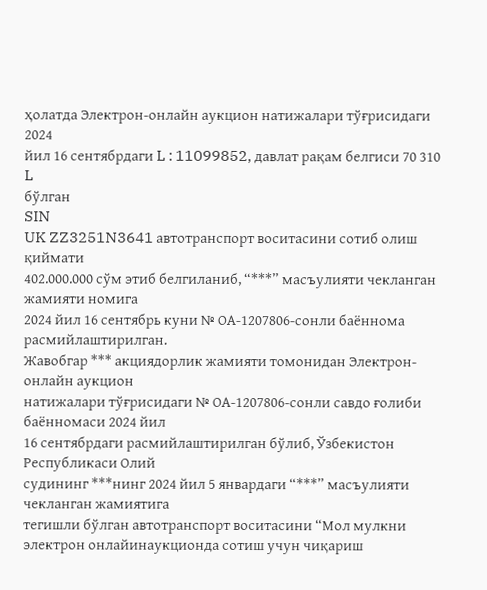ҳолатда Электрон-онлайн аукцион натижалари тўғрисидаги 2024
йил 16 сентябрдаги L : 11099852, давлат рақам белгиси 70 310 L
бўлган
SIN
UK ZZ3251N3641 автотранспорт воситасини сотиб олиш қиймати
402.000.000 сўм этиб белгиланиб, “***” масъулияти чекланган жамияти номига
2024 йил 16 сентябрь куни № ОА-1207806-сонли баённома расмийлаштирилган.
Жавобгар *** акциядорлик жамияти томонидан Электрон-онлайн аукцион
натижалари тўғрисидаги № ОА-1207806-сонли савдо ғолиби баённомаси 2024 йил
16 сентябрдаги расмийлаштирилган бўлиб, Ўзбекистон Республикаси Олий
судининг ***нинг 2024 йил 5 январдаги “***” масъулияти чекланган жамиятига
тегишли бўлган автотранспорт воситасини “Мол мулкни электрон онлайинаукционда сотиш учун чиқариш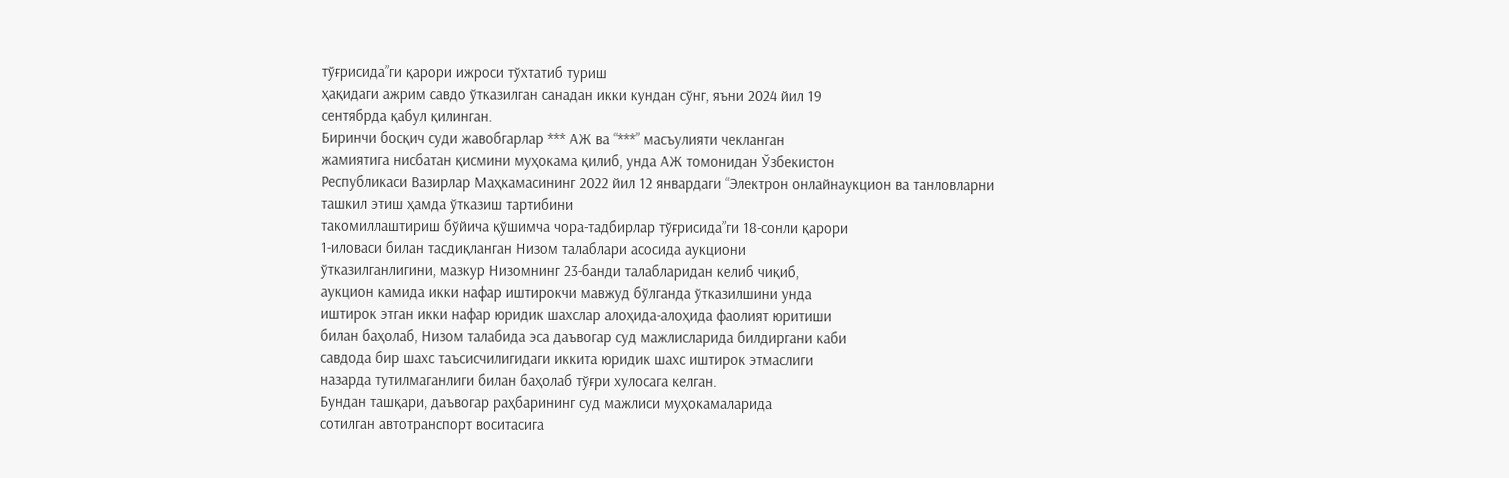тўғрисида”ги қарори ижроси тўхтатиб туриш
ҳақидаги ажрим савдо ўтказилган санадан икки кундан сўнг, яъни 2024 йил 19
сентябрда қабул қилинган.
Биринчи босқич суди жавобгарлар *** АЖ ва “***” масъулияти чекланган
жамиятига нисбатан қисмини муҳокама қилиб, унда АЖ томонидан Ўзбекистон
Республикаси Вазирлар Маҳкамасининг 2022 йил 12 январдаги “Электрон онлайнаукцион ва танловларни ташкил этиш ҳамда ўтказиш тартибини
такомиллаштириш бўйича қўшимча чора-тадбирлар тўғрисида”ги 18-сонли қарори
1-иловаси билан тасдиқланган Низом талаблари асосида аукциони
ўтказилганлигини, мазкур Низомнинг 23-банди талабларидан келиб чиқиб,
аукцион камида икки нафар иштирокчи мавжуд бўлганда ўтказилшини унда
иштирок этган икки нафар юридик шахслар алоҳида-алоҳида фаолият юритиши
билан баҳолаб, Низом талабида эса даъвогар суд мажлисларида билдиргани каби
савдода бир шахс таъсисчилигидаги иккита юридик шахс иштирок этмаслиги
назарда тутилмаганлиги билан баҳолаб тўғри хулосага келган.
Бундан ташқари, даъвогар раҳбарининг суд мажлиси муҳокамаларида
сотилган автотранспорт воситасига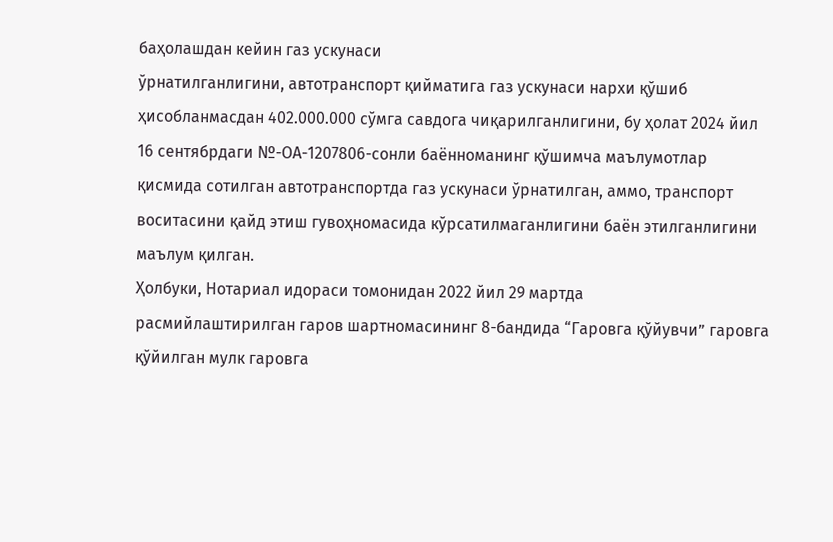баҳолашдан кейин газ ускунаси
ўрнатилганлигини, автотранспорт қийматига газ ускунаси нархи қўшиб
ҳисобланмасдан 402.000.000 сўмга савдога чиқарилганлигини, бу ҳолат 2024 йил
16 сентябрдаги №-ОА-1207806-сонли баённоманинг қўшимча маълумотлар
қисмида сотилган автотранспортда газ ускунаси ўрнатилган, аммо, транспорт
воситасини қайд этиш гувоҳномасида кўрсатилмаганлигини баён этилганлигини
маълум қилган.
Ҳолбуки, Нотариал идораси томонидан 2022 йил 29 мартда
расмийлаштирилган гаров шартномасининг 8-бандида “Гаровга қўйувчи” гаровга
қўйилган мулк гаровга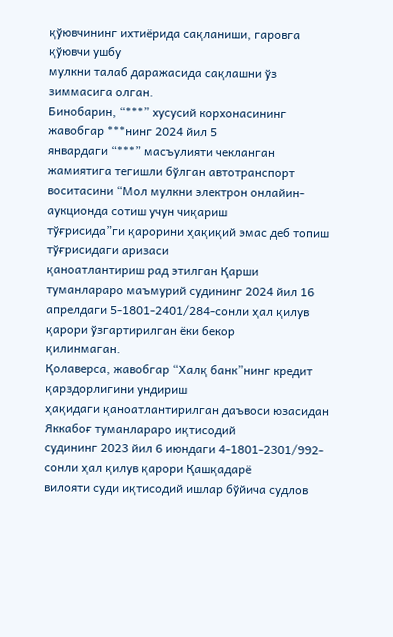қўювчининг ихтиёрида сақланиши, гаровга қўювчи ушбу
мулкни талаб даражасида сақлашни ўз зиммасига олган.
Бинобарин, “***” хусусий корхонасининг жавобгар ***нинг 2024 йил 5
январдаги “***” масъулияти чекланган жамиятига тегишли бўлган автотранспорт
воситасини “Мол мулкни электрон онлайин-аукционда сотиш учун чиқариш
тўғрисида”ги қарорини ҳақиқий эмас деб топиш тўғрисидаги аризаси
қаноатлантириш рад этилган Қарши туманлараро маъмурий судининг 2024 йил 16
апрелдаги 5-1801-2401/284-сонли ҳал қилув қарори ўзгартирилган ёки бекор
қилинмаган.
Қолаверса, жавобгар “Халқ банк”нинг кредит қарздорлигини ундириш
ҳақидаги қаноатлантирилган даъвоси юзасидан Яккабоғ туманлараро иқтисодий
судининг 2023 йил 6 июндаги 4-1801-2301/992-сонли ҳал қилув қарори Қашқадарё
вилояти суди иқтисодий ишлар бўйича судлов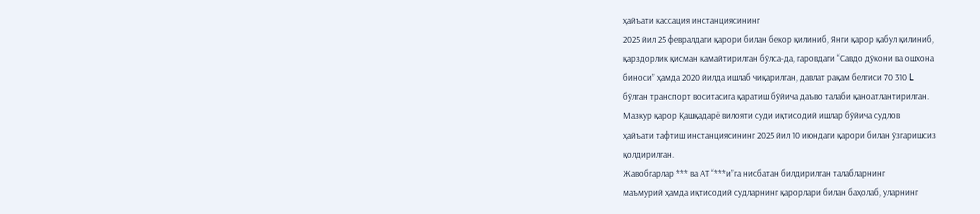ҳайъати кассация инстанциясининг
2025 йил 25 февралдаги қарори билан бекор қилиниб, Янги қарор қабул қилиниб,
қарздорлик қисман камайтирилган бўлса-да, гаровдаги “Савдо дўкони ва ошхона
биноси” ҳамда 2020 йилда ишлаб чиқарилган, давлат рақам белгиси 70 310 L
бўлган транспорт воситасига қаратиш бўйича даъво талаби қаноатлантирилган.
Мазкур қарор Қашқадарё вилояти суди иқтисодий ишлар бўйича судлов
ҳайъати тафтиш инстанциясининг 2025 йил 10 июндаги қарори билан ўзгаришсиз
қолдирилган.
Жавобгарлар *** ва АТ “***и”га нисбатан билдирилган талабларнинг
маъмурий ҳамда иқтисодий судларнинг қарорлари билан баҳолаб, уларнинг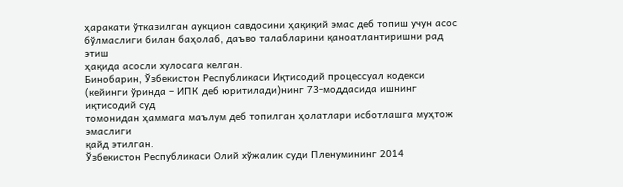ҳаракати ўтказилган аукцион савдосини ҳақиқий эмас деб топиш учун асос
бўлмаслиги билан баҳолаб, даъво талабларини қаноатлантиришни рад этиш
ҳақида асосли хулосага келган.
Бинобарин, Ўзбекистон Республикаси Иқтисодий процессуал кодекси
(кейинги ўринда – ИПК деб юритилади)нинг 73-моддасида ишнинг иқтисодий суд
томонидан ҳаммага маълум деб топилган ҳолатлари исботлашга муҳтож эмаслиги
қайд этилган.
Ўзбекистон Республикаси Олий хўжалик суди Пленумининг 2014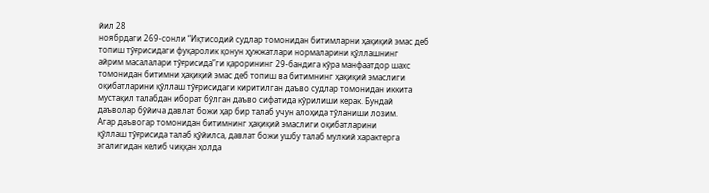йил 28
ноябрдаги 269-сонли “Иқтисодий судлар томонидан битимларни ҳақиқий эмас деб
топиш тўғрисидаги фуқаролик қонун ҳужжатлари нормаларини қўллашнинг
айрим масалалари тўғрисида”ги қарорининг 29-бандига кўра манфаатдор шахс
томонидан битимни ҳақиқий эмас деб топиш ва битимнинг ҳақиқий эмаслиги
оқибатларини қўллаш тўғрисидаги киритилган даъво судлар томонидан иккита
мустақил талабдан иборат бўлган даъво сифатида кўрилиши керак. Бундай
даъволар бўйича давлат божи ҳар бир талаб учун алоҳида тўланиши лозим.
Агар даъвогар томонидан битимнинг ҳақиқий эмаслиги оқибатларини
қўллаш тўғрисида талаб қўйилса, давлат божи ушбу талаб мулкий характерга
эгалигидан келиб чиққан ҳолда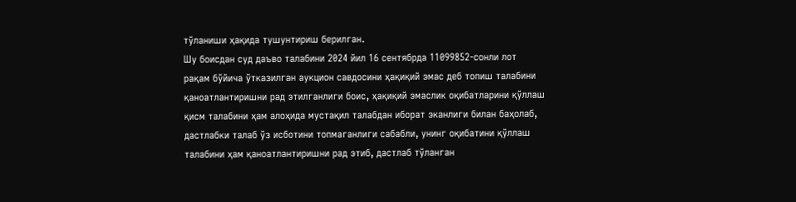тўланиши ҳақида тушунтириш берилган.
Шу боисдан суд даъво талабини 2024 йил 16 сентябрда 11099852-сонли лот
рақам бўйича ўтказилган аукцион савдосини ҳақиқий эмас деб топиш талабини
қаноатлантиришни рад этилганлиги боис, ҳақиқий эмаслик оқибатларини қўллаш
қисм талабини ҳам алоҳида мустақил талабдан иборат эканлиги билан баҳолаб,
дастлабки талаб ўз исботини топмаганлиги сабабли, унинг оқибатини қўллаш
талабини ҳам қаноатлантиришни рад этиб, дастлаб тўланган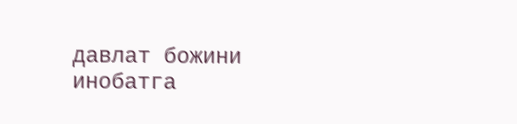давлат божини
инобатга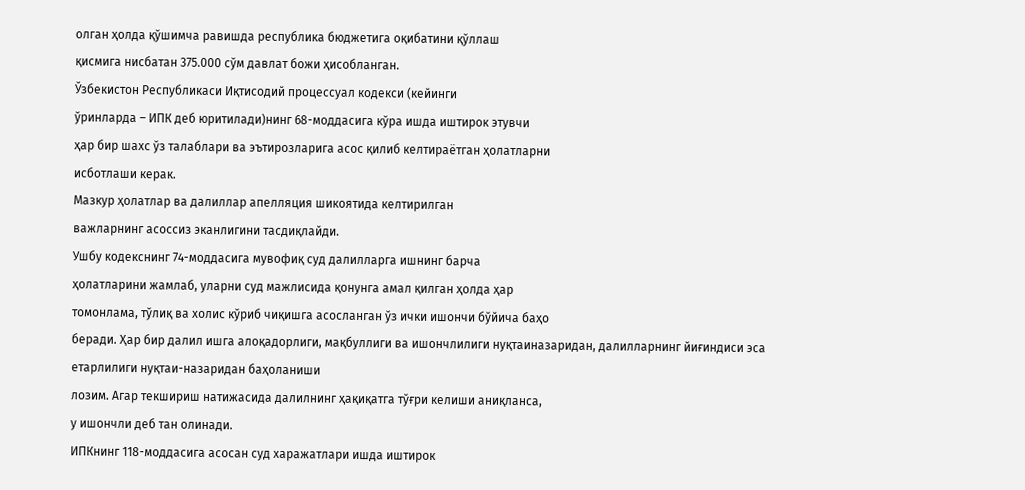олган ҳолда қўшимча равишда республика бюджетига оқибатини қўллаш
қисмига нисбатан 375.000 сўм давлат божи ҳисобланган.
Ўзбекистон Республикаси Иқтисодий процессуал кодекси (кейинги
ўринларда – ИПК деб юритилади)нинг 68-моддасига кўра ишда иштирок этувчи
ҳар бир шахс ўз талаблари ва эътирозларига асос қилиб келтираётган ҳолатларни
исботлаши керак.
Мазкур ҳолатлар ва далиллар апелляция шикоятида келтирилган
важларнинг асоссиз эканлигини тасдиқлайди.
Ушбу кодекснинг 74-моддасига мувофиқ суд далилларга ишнинг барча
ҳолатларини жамлаб, уларни суд мажлисида қонунга амал қилган ҳолда ҳар
томонлама, тўлиқ ва холис кўриб чиқишга асосланган ўз ички ишончи бўйича баҳо
беради. Ҳар бир далил ишга алоқадорлиги, мақбуллиги ва ишончлилиги нуқтаиназаридан, далилларнинг йиғиндиси эса етарлилиги нуқтаи-назаридан баҳоланиши
лозим. Агар текшириш натижасида далилнинг ҳақиқатга тўғри келиши аниқланса,
у ишончли деб тан олинади.
ИПКнинг 118-моддасига асосан суд харажатлари ишда иштирок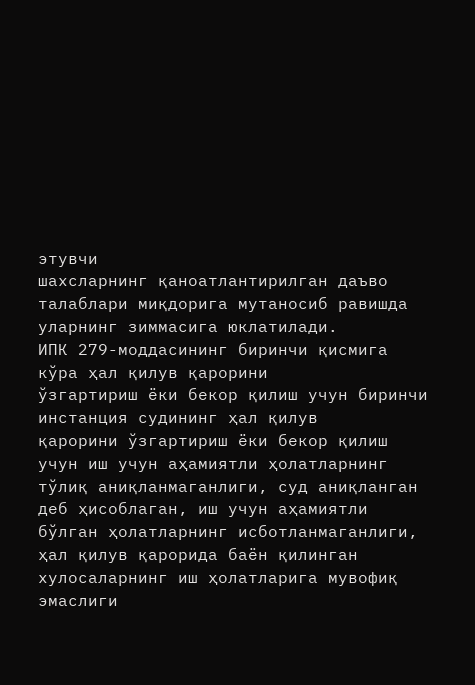этувчи
шахсларнинг қаноатлантирилган даъво талаблари миқдорига мутаносиб равишда
уларнинг зиммасига юклатилади.
ИПК 279-моддасининг биринчи қисмига кўра ҳал қилув қарорини
ўзгартириш ёки бекор қилиш учун биринчи инстанция судининг ҳал қилув
қарорини ўзгартириш ёки бекор қилиш учун иш учун аҳамиятли ҳолатларнинг
тўлиқ аниқланмаганлиги, суд аниқланган деб ҳисоблаган, иш учун аҳамиятли
бўлган ҳолатларнинг исботланмаганлиги, ҳал қилув қарорида баён қилинган
хулосаларнинг иш ҳолатларига мувофиқ эмаслиги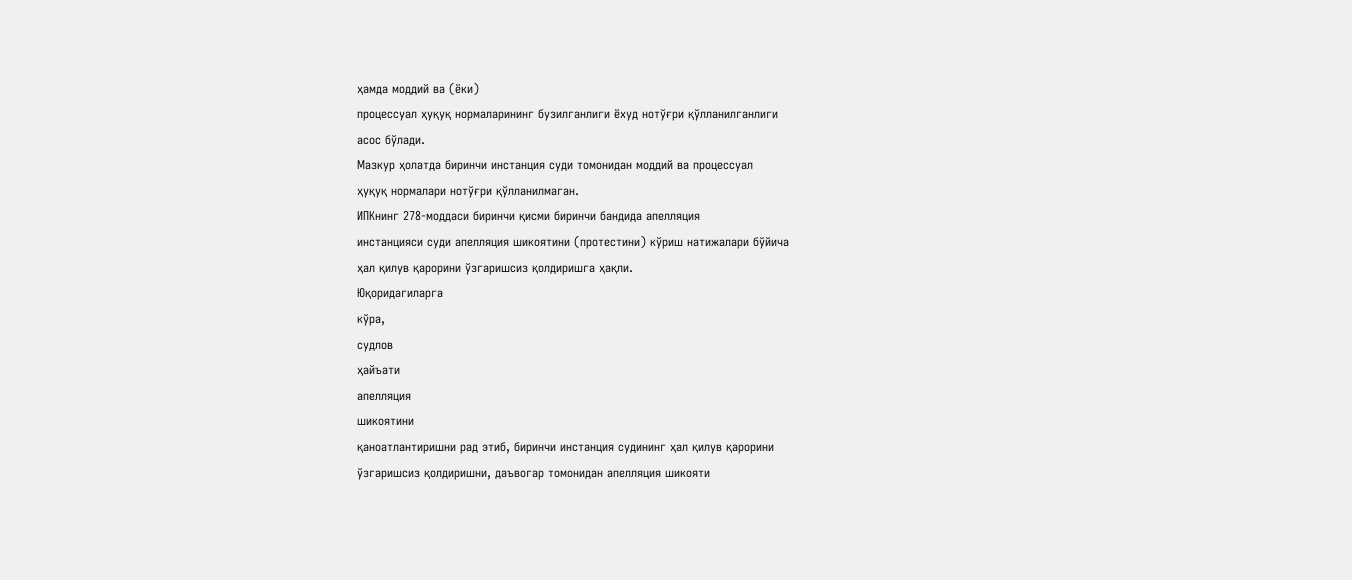ҳамда моддий ва (ёки)
процессуал ҳуқуқ нормаларининг бузилганлиги ёхуд нотўғри қўлланилганлиги
асос бўлади.
Мазкур ҳолатда биринчи инстанция суди томонидан моддий ва процессуал
ҳуқуқ нормалари нотўғри қўлланилмаган.
ИПКнинг 278-моддаси биринчи қисми биринчи бандида апелляция
инстанцияси суди апелляция шикоятини (протестини) кўриш натижалари бўйича
ҳал қилув қарорини ўзгаришсиз қолдиришга ҳақли.
Юқоридагиларга
кўра,
судлов
ҳайъати
апелляция
шикоятини
қаноатлантиришни рад этиб, биринчи инстанция судининг ҳал қилув қарорини
ўзгаришсиз қолдиришни, даъвогар томонидан апелляция шикояти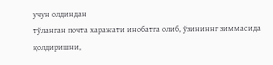учун олдиндан
тўланган почта харажати инобатга олиб, ўзининнг зиммасида қолдиришни,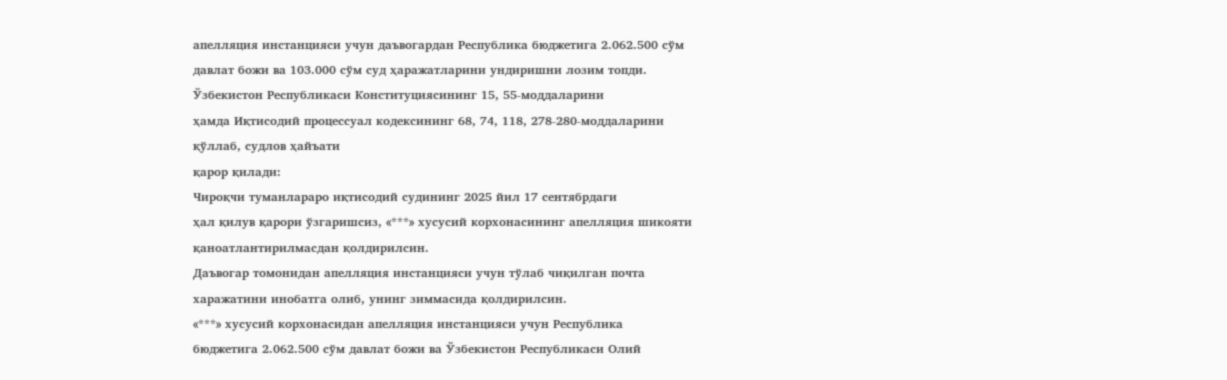апелляция инстанцияси учун даъвогардан Республика бюджетига 2.062.500 сўм
давлат божи ва 103.000 сўм суд ҳаражатларини ундиришни лозим топди.
Ўзбекистон Республикаси Конституциясининг 15, 55-моддаларини
ҳамда Иқтисодий процессуал кодексининг 68, 74, 118, 278-280-моддаларини
қўллаб, судлов ҳайъати
қарор қилади:
Чироқчи туманлараро иқтисодий судининг 2025 йил 17 сентябрдаги
ҳал қилув қарори ўзгаришсиз, «***» хусусий корхонасининг апелляция шикояти
қаноатлантирилмасдан қолдирилсин.
Даъвогар томонидан апелляция инстанцияси учун тўлаб чиқилган почта
харажатини инобатга олиб, унинг зиммасида қолдирилсин.
«***» хусусий корхонасидан апелляция инстанцияси учун Республика
бюджетига 2.062.500 сўм давлат божи ва Ўзбекистон Республикаси Олий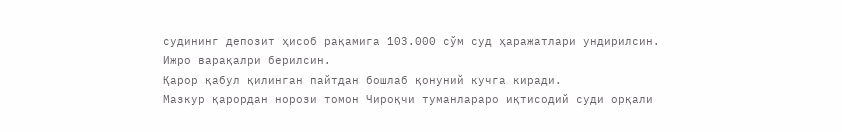судининг депозит ҳисоб рақамига 103.000 сўм суд ҳаражатлари ундирилсин.
Ижро варақалри берилсин.
Қарор қабул қилинган пайтдан бошлаб қонуний кучга киради.
Мазкур қарордан норози томон Чироқчи туманлараро иқтисодий суди орқали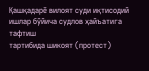Қашқадарё вилоят суди иқтисодий ишлар бўйича судлов ҳайъатига тафтиш
тартибида шикоят (протест)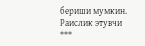бериши мумкин.
Раислик этувчи
***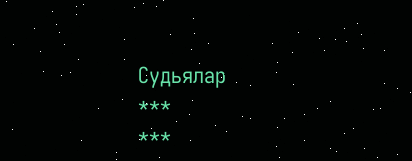Судьялар
***
***